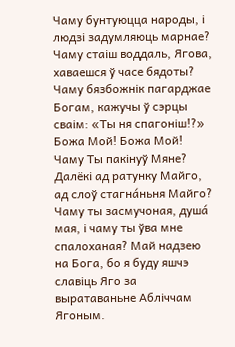Чаму бунтуюцца народы, і людзі задумляюць марнае?
Чаму стаіш воддаль, Ягова, хаваешся ў часе бядоты?
Чаму бязбожнік пагарджае Богам, кажучы ў сэрцы сваім: «Ты ня спагоніш!?»
Божа Мой! Божа Мой! Чаму Ты пакінуў Мяне? Далёкі ад ратунку Майго, ад слоў стагна́ньня Майго?
Чаму ты засмучоная, душа́ мая, і чаму ты ўва мне спалоханая? Май надзею на Бога, бо я буду яшчэ славіць Яго за выратаваньне Абліччам Ягоным.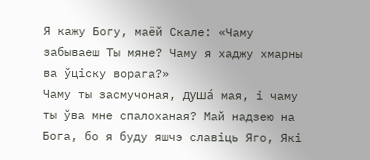Я кажу Богу, маёй Скале: «Чаму забываеш Ты мяне? Чаму я хаджу хмарны ва ўціску ворага?»
Чаму ты засмучоная, душа́ мая, і чаму ты ўва мне спалоханая? Май надзею на Бога, бо я буду яшчэ славіць Яго, Які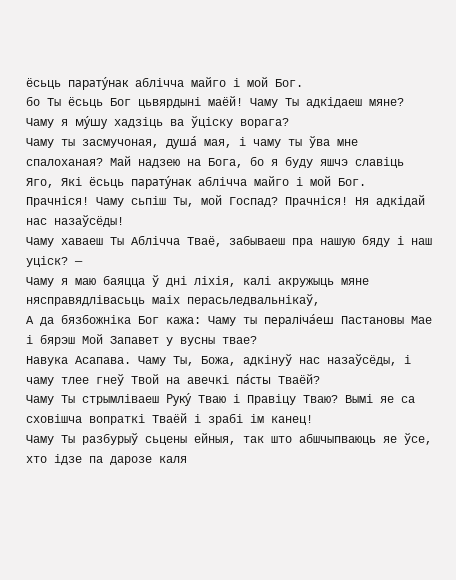ёсьць парату́нак аблічча майго і мой Бог.
бо Ты ёсьць Бог цьвярдыні маёй! Чаму Ты адкідаеш мяне? Чаму я му́шу хадзіць ва ўціску ворага?
Чаму ты засмучоная, душа́ мая, і чаму ты ўва мне спалоханая? Май надзею на Бога, бо я буду яшчэ славіць Яго, Які ёсьць парату́нак аблічча майго і мой Бог.
Прачніся! Чаму сьпіш Ты, мой Госпад? Прачніся! Ня адкідай нас назаўсёды!
Чаму хаваеш Ты Аблічча Тваё, забываеш пра нашую бяду і наш уціск? —
Чаму я маю баяцца ў дні ліхія, калі акружыць мяне нясправядлівасьць маіх перасьледвальнікаў,
А да бязбожніка Бог кажа: Чаму ты пераліча́еш Пастановы Мае і бярэш Мой Запавет у вусны твае?
Навука Асапава. Чаму Ты, Божа, адкінуў нас назаўсёды, і чаму тлее гнеў Твой на авечкі па́сты Тваёй?
Чаму Ты стрымліваеш Руку́ Тваю і Правіцу Тваю? Вымі яе са сховішча вопраткі Тваёй і зрабі ім канец!
Чаму Ты разбурыў сьцены ейныя, так што абшчыпваюць яе ўсе, хто ідзе па дарозе каля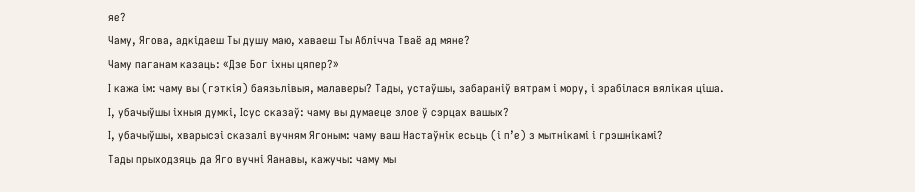яе?
Чаму, Ягова, адкідаеш Ты душу маю, хаваеш Ты Аблічча Тваё ад мяне?
Чаму паганам казаць: «Дзе Бог іхны цяпер?»
І кажа ім: чаму вы (гэткія) баязьлівыя, малаверы? Тады, устаўшы, забараніў вятрам і мору, і зрабілася вялікая ціша.
І, убачыўшы іхныя думкі, Ісус сказаў: чаму вы думаеце злое ў сэрцах вашых?
І, убачыўшы, хварысэі сказалі вучням Ягоным: чаму ваш Настаўнік есьць (і п’е) з мытнікамі і грэшнікамі?
Тады прыходзяць да Яго вучні Яанавы, кажучы: чаму мы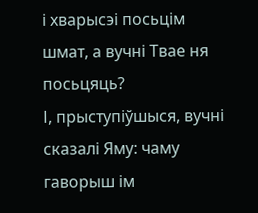і хварысэі посьцім шмат, а вучні Твае ня посьцяць?
І, прыступіўшыся, вучні сказалі Яму: чаму гаворыш ім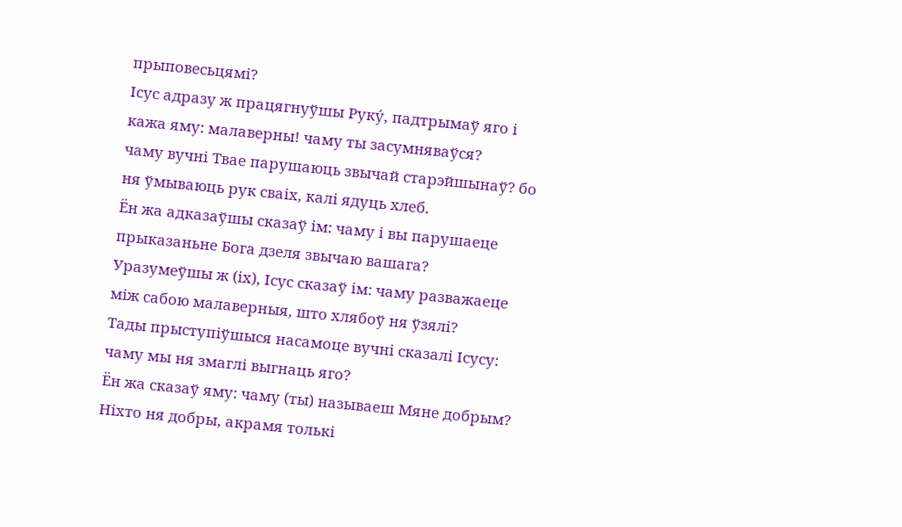прыповесьцямі?
Ісус адразу ж працягнуўшы Руку́, падтрымаў яго і кажа яму: малаверны! чаму ты засумняваўся?
чаму вучні Твае парушаюць звычай старэйшынаў? бо ня ўмываюць рук сваіх, калі ядуць хлеб.
Ён жа адказаўшы сказаў ім: чаму і вы парушаеце прыказаньне Бога дзеля звычаю вашага?
Уразумеўшы ж (іх), Ісус сказаў ім: чаму разважаеце між сабою малаверныя, што хлябоў ня ўзялі?
Тады прыступіўшыся насамоце вучні сказалі Ісусу: чаму мы ня змаглі выгнаць яго?
Ён жа сказаў яму: чаму (ты) называеш Мяне добрым? Ніхто ня добры, акрамя толькі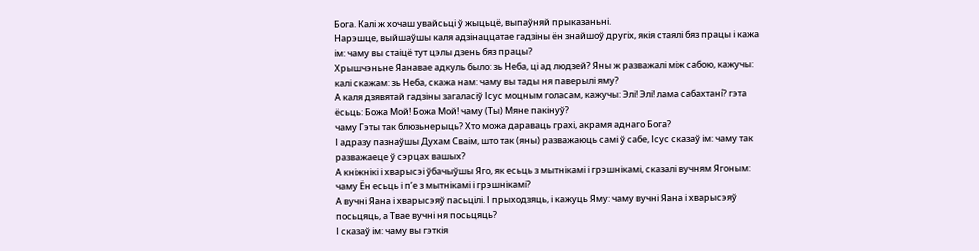Бога. Калі ж хочаш увайсьці ў жыцьцё, выпаўняй прыказаньні.
Нарэшце, выйшаўшы каля адзінаццатае гадзіны ён знайшоў другіх, якія стаялі бяз працы і кажа ім: чаму вы стаіцё тут цэлы дзень бяз працы?
Хрышчэньне Яанавае адкуль было: зь Неба, ці ад людзей? Яны ж разважалі між сабою, кажучы: калі скажам: зь Неба, скажа нам: чаму вы тады ня паверылі яму?
А каля дзявятай гадзіны загаласіў Ісус моцным голасам, кажучы: Элі! Элі! лама сабахтанí? гэта ёсьць: Божа Мой! Божа Мой! чаму (Ты) Мяне пакінуў?
чаму Гэты так блюзьнерыць? Хто можа дараваць грахі, акрамя аднаго Бога?
І адразу пазнаўшы Духам Сваім, што так (яны) разважаюць самі ў сабе, Ісус сказаў ім: чаму так разважаеце ў сэрцах вашых?
А кніжнікі і хварысэі ўбачыўшы Яго, як есьць з мытнікамі і грэшнікамі, сказалі вучням Ягоным: чаму Ён есьць і п’е з мытнікамі і грэшнікамі?
А вучні Яана і хварысэяў пасьцілі. І прыходзяць, і кажуць Яму: чаму вучні Яана і хварысэяў посьцяць, а Твае вучні ня посьцяць?
І сказаў ім: чаму вы гэткія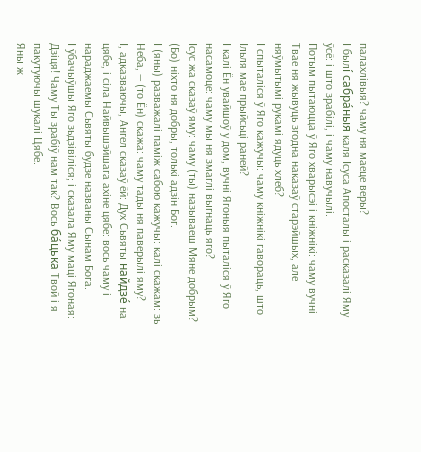палахлівыя? чаму ня маеце веры?
І былí сабра́ныя каля Ісуса Апосталы і расказалі Яму ўсё: і што зрабілі, і чаму навучылі.
Потым пытаюцца ў Яго хварысэі і кніжнікі: чаму вучні Твае ня жывуць згодна наказаў старэйшых, але няўмытымі рукамі ядуць хлеб?
І спыталіся ў Яго кажучы: чаму кніжнікі гавораць, што Ільля мае прыйсьці раней?
І калі Ён увайшоў у дом, вучні Ягоныя пыталіся ў Яго насамоце: чаму мы ня змаглі выгнаць яго?
Ісус жа сказаў яму: чаму (ты) называеш Мяне добрым? (Бо) ніхто ня добры, толькі адзін Бог.
І (яны) разважалі паміж сабою кажучы: калі скажам: зь Неба, — (то Ён) скажа: чаму тады ня паверылі яму?
І, адказваючы, Ангел сказаў ёй: Дух Сьвяты найдзе́ на цябе, і сіла Найвышэйшага ахіне цябе: вось чаму і нараджаемы Сьвяты будзе названы Сынам Бога.
І ўбачыўшы Яго зьдзівіліся; і сказала Яму маці Ягоная: Дзіця! Чаму Ты зрабіў нам так? Вось ба́цька Твой і я пакутуючы шукалі Цябе.
Яны ж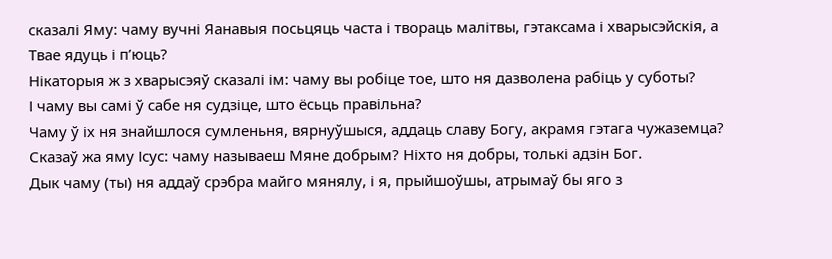сказалі Яму: чаму вучні Яанавыя посьцяць часта і твораць малітвы, гэтаксама і хварысэйскія, а Твае ядуць і п’юць?
Нікаторыя ж з хварысэяў сказалі ім: чаму вы робіце тое, што ня дазволена рабіць у суботы?
І чаму вы самі ў сабе ня судзіце, што ёсьць правільна?
Чаму ў іх ня знайшлося сумленьня, вярнуўшыся, аддаць славу Богу, акрамя гэтага чужаземца?
Сказаў жа яму Ісус: чаму называеш Мяне добрым? Ніхто ня добры, толькі адзін Бог.
Дык чаму (ты) ня аддаў срэбра майго мянялу, і я, прыйшоўшы, атрымаў бы яго з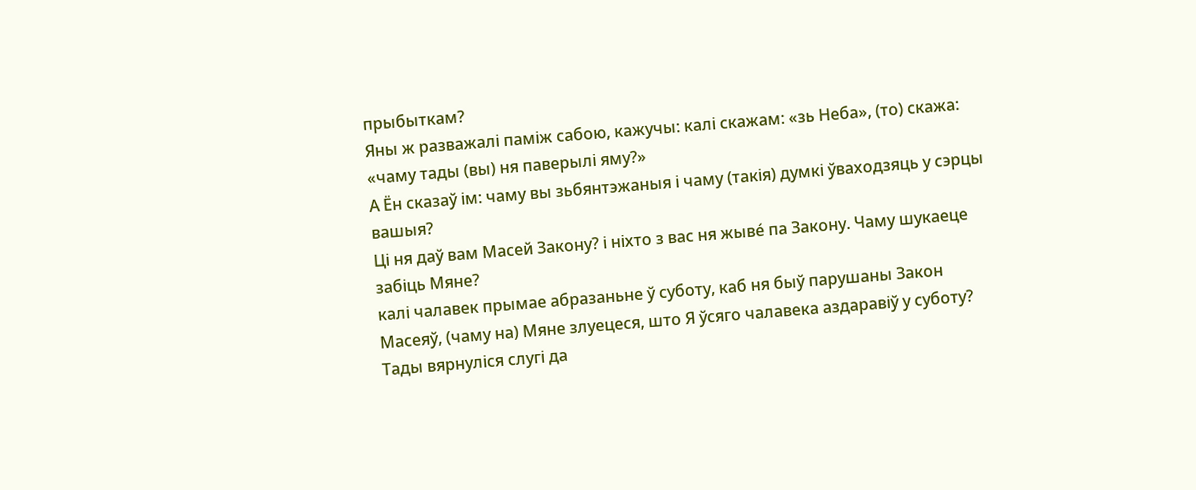прыбыткам?
Яны ж разважалі паміж сабою, кажучы: калі скажам: «зь Неба», (то) скажа: «чаму тады (вы) ня паверылі яму?»
А Ён сказаў ім: чаму вы зьбянтэжаныя і чаму (такія) думкі ўваходзяць у сэрцы вашыя?
Ці ня даў вам Масей Закону? і ніхто з вас ня жыве́ па Закону. Чаму шукаеце забіць Мяне?
калі чалавек прымае абразаньне ў суботу, каб ня быў парушаны Закон Масеяў, (чаму на) Мяне злуецеся, што Я ўсяго чалавека аздаравіў у суботу?
Тады вярнуліся слугі да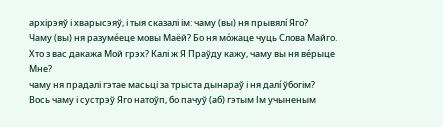архірэяў і хварысэяў, і тыя сказалі ім: чаму (вы) ня прывялí Яго?
Чаму (вы) ня разуме́еце мовы Маёй? Бо ня мо́жаце чуць Слова Майго.
Хто з вас дакажа Мой грэх? Калі ж Я Праўду кажу, чаму вы ня ве́рыце Мне?
чаму ня прадалі гэтае масьці за трыста дынараў і ня далí ўбогім?
Вось чаму і сустрэў Яго натоўп, бо пачуў (аб) гэтым Ім учыненым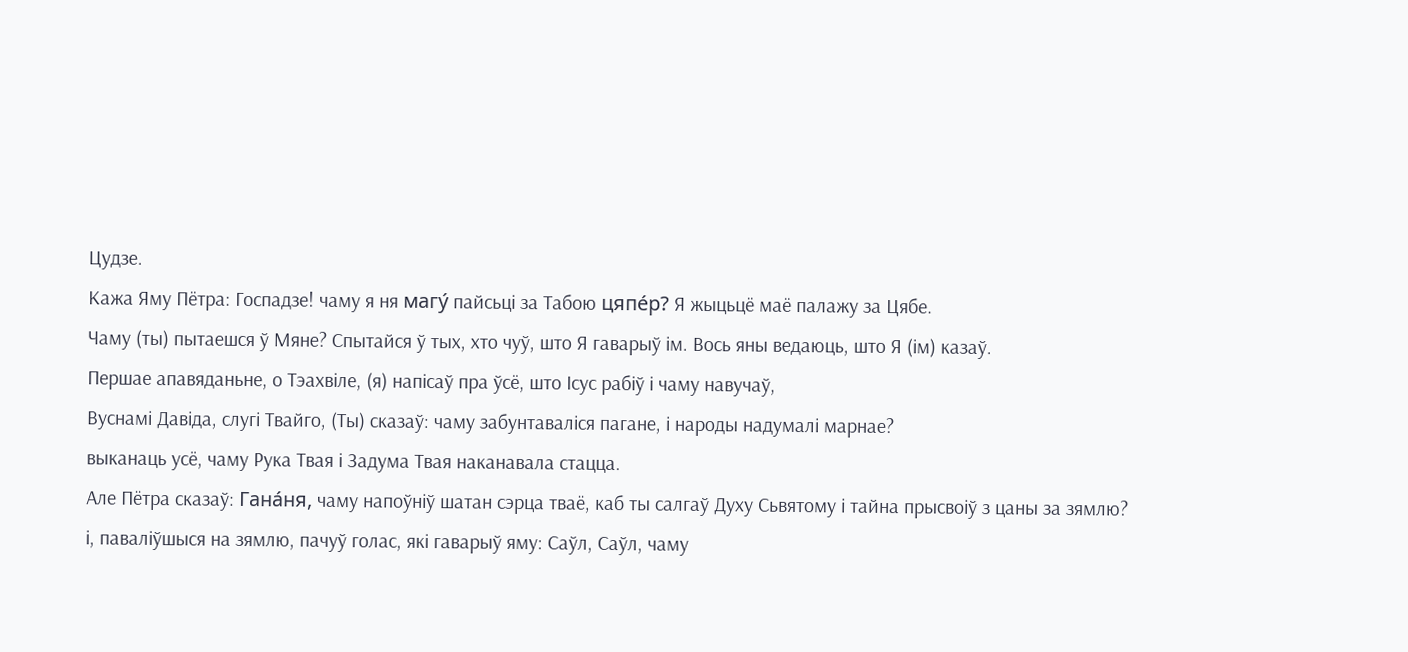Цудзе.
Кажа Яму Пётра: Госпадзе! чаму я ня магу́ пайсьці за Табою цяпе́р? Я жыцьцё маё палажу за Цябе.
Чаму (ты) пытаешся ў Мяне? Спытайся ў тых, хто чуў, што Я гаварыў ім. Вось яны ведаюць, што Я (ім) казаў.
Першае апавяданьне, о Тэахвіле, (я) напісаў пра ўсё, што Ісус рабіў і чаму навучаў,
Вуснамі Давіда, слугі Твайго, (Ты) сказаў: чаму забунтаваліся пагане, і народы надумалі марнае?
выканаць усё, чаму Рука Твая і Задума Твая наканавала стацца.
Але Пётра сказаў: Гана́ня, чаму напоўніў шатан сэрца тваё, каб ты салгаў Духу Сьвятому і тайна прысвоіў з цаны за зямлю?
і, паваліўшыся на зямлю, пачуў голас, які гаварыў яму: Саўл, Саўл, чаму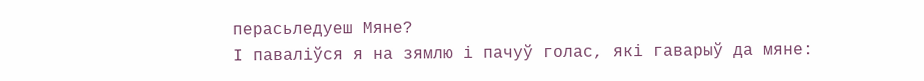перасьледуеш Мяне?
І паваліўся я на зямлю і пачуў голас, які гаварыў да мяне: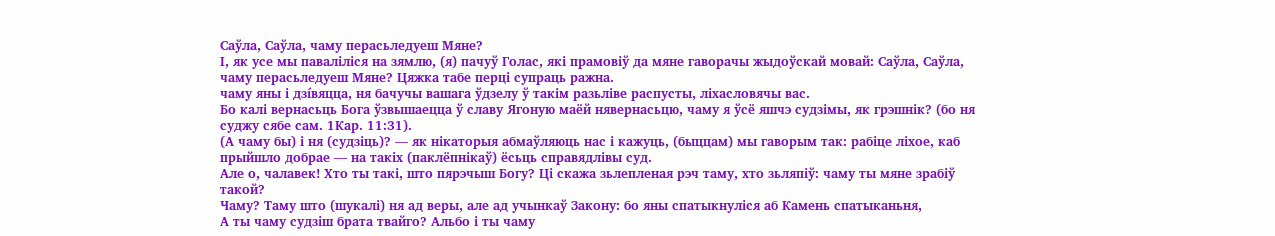Саўла, Саўла, чаму перасьледуеш Мяне?
І, як усе мы паваліліся на зямлю, (я) пачуў Голас, які прамовіў да мяне гаворачы жыдоўскай мовай: Саўла, Саўла, чаму перасьледуеш Мяне? Цяжка табе перці супраць ражна.
чаму яны і дзíвяцца, ня бачучы вашага ўдзелу ў такім разьліве распусты, ліхасловячы вас.
Бо калі вернасьць Бога ўзвышаецца ў славу Ягоную маёй нявернасьцю, чаму я ўсё яшчэ судзімы, як грэшнік? (бо ня суджу сябе сам. 1Кар. 11:31).
(А чаму бы) і ня (судзіць)? — як нікаторыя абмаўляюць нас і кажуць, (быццам) мы гаворым так: рабіце ліхое, каб прыйшло добрае — на такіх (паклёпнікаў) ёсьць справядлівы суд.
Але о, чалавек! Хто ты такі, што пярэчыш Богу? Ці скажа зьлепленая рэч таму, хто зьляпіў: чаму ты мяне зрабіў такой?
Чаму? Таму што (шукалі) ня ад веры, але ад учынкаў Закону: бо яны спатыкнуліся аб Камень спатыканьня,
А ты чаму судзіш брата твайго? Альбо і ты чаму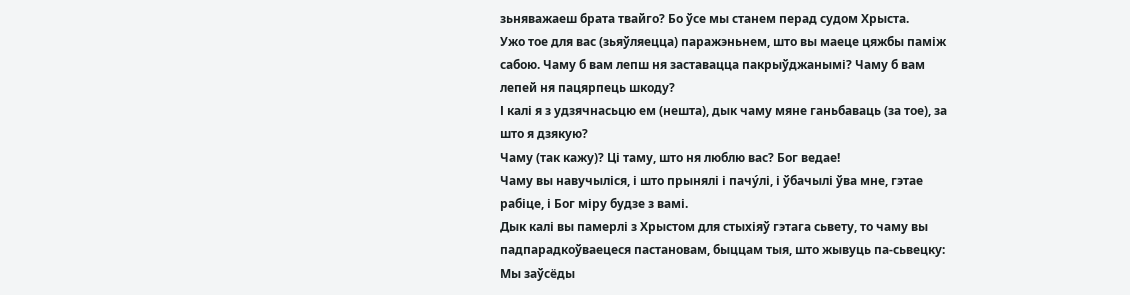зьняважаеш брата твайго? Бо ўсе мы станем перад судом Хрыста.
Ужо тое для вас (зьяўляецца) паражэньнем, што вы маеце цяжбы паміж сабою. Чаму б вам лепш ня заставацца пакрыўджанымі? Чаму б вам лепей ня пацярпець шкоду?
І калі я з удзячнасьцю ем (нешта), дык чаму мяне ганьбаваць (за тое), за што я дзякую?
Чаму (так кажу)? Ці таму, што ня люблю вас? Бог ведае!
Чаму вы навучыліся, і што прынялі і пачу́лі, і ўбачылі ўва мне, гэтае рабіце, і Бог міру будзе з вамі.
Дык калі вы памерлі з Хрыстом для стыхіяў гэтага сьвету, то чаму вы падпарадкоўваецеся пастановам, быццам тыя, што жывуць па-сьвецку:
Мы заўсёды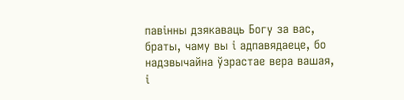павінны дзякаваць Богу за вас, браты, чаму вы і адпавядаеце, бо надзвычайна ўзрастае вера вашая, і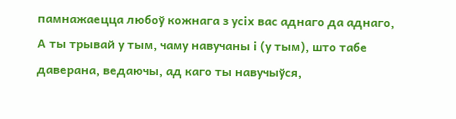памнажаецца любоў кожнага з усіх вас аднаго да аднаго,
А ты трывай у тым, чаму навучаны і (у тым), што табе даверана, ведаючы, ад каго ты навучыўся,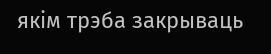якім трэба закрываць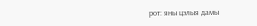рот: яны цэлыя дамы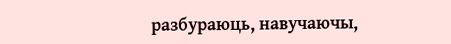разбураюць, навучаючы,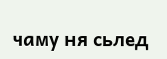чаму ня сьлед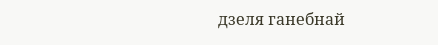дзеля ганебнай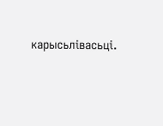карысьлівасьці.